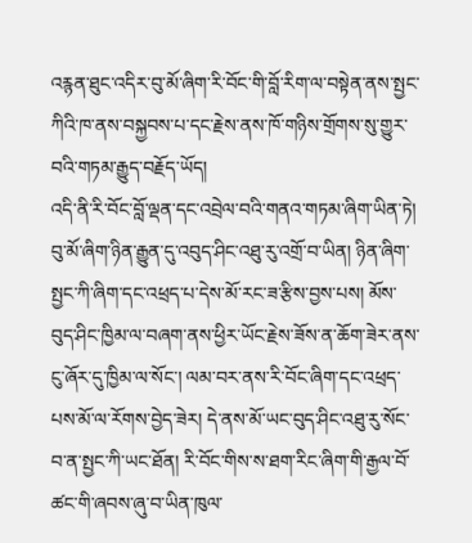འརྙན་ཐུང་འདིར་བུ་མོ་ཞིག་རི་བོང་གི་བློ་རིག་ལ་བསྟེན་ནས་སྤྱང་ཀིའི་ཁ་ནས་བསྐྱབས་པ་དང་རྗེས་ནས་ཁོ་གཉིས་གྲོགས་སུ་གྱུར་བའི་གཏམ་རྒྱུད་བརྗོད་ཡོད།
འདི་ནི་རི་བོང་བློ་ལྡན་དང་འབྲེལ་བའི་གནའ་གཏམ་ཞིག་ཡིན་ཏེ།  བུ་མོ་ཞིག་ཉིན་རྒྱུན་དུ་འབུད་ཤིང་འཐུ་རུ་འགྲོ་བ་ཡིན། ཉིན་ཞིག་སྤྱང་ཀི་ཞིག་དང་འཕྲད་པ་དེས་མོ་རང་ཟ་རྩིས་བྱས་པས། མོས་བུད་ཤིང་ཁྱིམ་ལ་བཞག་ནས་ཕྱིར་ཡོང་རྗེས་ཟོས་ན་ཆོག་ཟེར་ནས་ངུ་ཞོར་དུ་ཁྱིམ་ལ་སོང་། ལམ་བར་ནས་རི་བོང་ཞིག་དང་འཕྲད་པས་མོ་ལ་རོགས་བྱེད་ཟེར། དེ་ནས་མོ་ཡང་བུད་ཤིང་འཐུ་རུ་སོང་བ་ན་སྤྱང་ཀི་ཡང་ཐོན། རི་བོང་གིས་ས་ཐག་རིང་ཞིག་གི་རྒྱལ་བོ་ཚང་གི་ཞབས་ཞུ་བ་ཡིན་ཁུལ་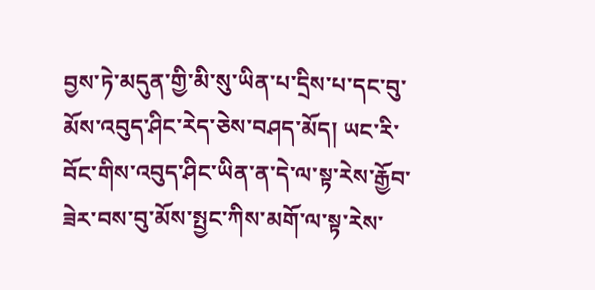བྱས་ཏེ་མདུན་གྱི་མི་སུ་ཡིན་པ་དྲིས་པ་དང་བུ་མོས་འབུད་ཤིང་རེད་ཅེས་བཤད་མོད། ཡང་རི་བོང་གིས་འབུད་ཤིང་ཡིན་ན་དེ་ལ་སྟ་རེས་རྒྱོབ་ཟེར་བས་བུ་མོས་སྤྱང་ཀིས་མགོ་ལ་སྟ་རེས་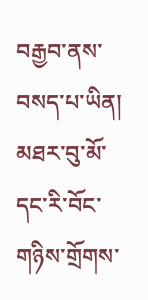བརྒྱབ་ནས་བསད་པ་ཡིན། མཐར་བུ་མོ་དང་རི་བོང་གཉིས་གྲོགས་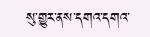སུ་གྱུར་ནས་དགའ་དགའ་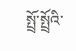སྤྲོ་སྤྲོའི་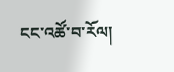ངང་འཚོ་བ་རོལ།